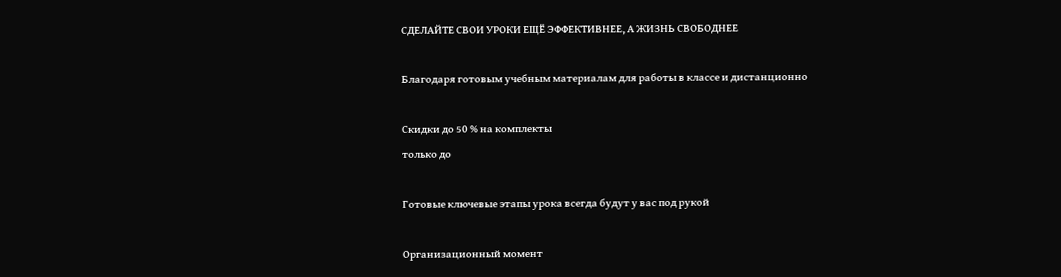СДЕЛАЙТЕ СВОИ УРОКИ ЕЩЁ ЭФФЕКТИВНЕЕ, А ЖИЗНЬ СВОБОДНЕЕ

Благодаря готовым учебным материалам для работы в классе и дистанционно

Скидки до 50 % на комплекты
только до

Готовые ключевые этапы урока всегда будут у вас под рукой

Организационный момент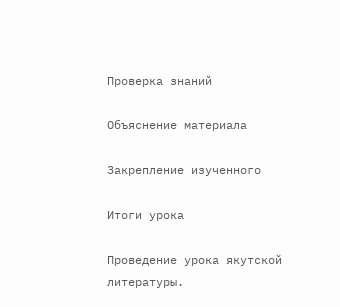Проверка знаний

Объяснение материала

Закрепление изученного

Итоги урока

Проведение урока якутской литературы.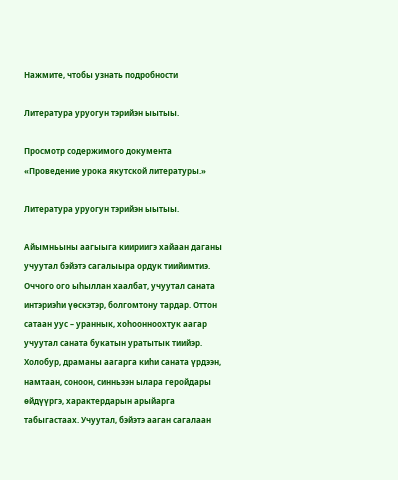Нажмите, чтобы узнать подробности

Литература уруогун тэрийэн ыытыы.

Просмотр содержимого документа
«Проведение урока якутской литературы.»

Литература уруогун тэрийэн ыытыы.

Айымньыны аагыыга киириигэ хайаан даганы учуутал бэйэтэ сагалыыра ордук тиийимтиэ. Оччого ого ыһыллан хаалбат, учуутал саната интэриэһи үөскэтэр, болгомтону тардар. Оттон сатаан уус – ураннык, хоһоонноохтук аагар учуутал саната букатын уратытык тиийэр. Холобур, драманы аагарга киһи саната үрдээн, намтаан, соноон, синньээн ылара геройдары өйдүүргэ, характердарын арыйарга табыгастаах. Учуутал, бэйэтэ ааган сагалаан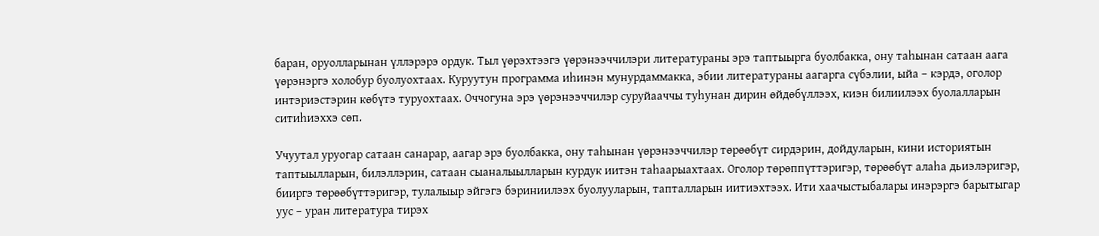баран, оруолларынан үллэрэрэ ордук. Тыл үөрэхтээгэ үөрэнээччилэри литератураны эрэ таптыырга буолбакка, ону таһынан сатаан аага үөрэнэргэ холобур буолуохтаах. Куруутун программа иһинэн мунурдаммакка, эбии литератураны аагарга сүбэлии, ыйа – кэрдэ, оголор интэриэстэрин көбүтэ туруохтаах. Оччогуна эрэ үөрэнээччилэр суруйааччы туһунан дирин өйдөбүллээх, киэн билиилээх буолалларын ситиһиэххэ сөп.

Учуутал уруогар сатаан санарар, аагар эрэ буолбакка, ону таһынан үөрэнээччилэр төрөөбүт сирдэрин, дойдуларын, кини историятын таптыылларын, билэллэрин, сатаан сыаналыылларын курдук иитэн таһаарыахтаах. Оголор төрөппүттэригэр, төрөөбүт алаһа дьиэлэригэр, бииргэ төрөөбүттэригэр, тулалыыр эйгэгэ бэриниилээх буолууларын, тапталларын иитиэхтээх. Ити хаачыстыбалары инэрэргэ барытыгар уус – уран литература тирэх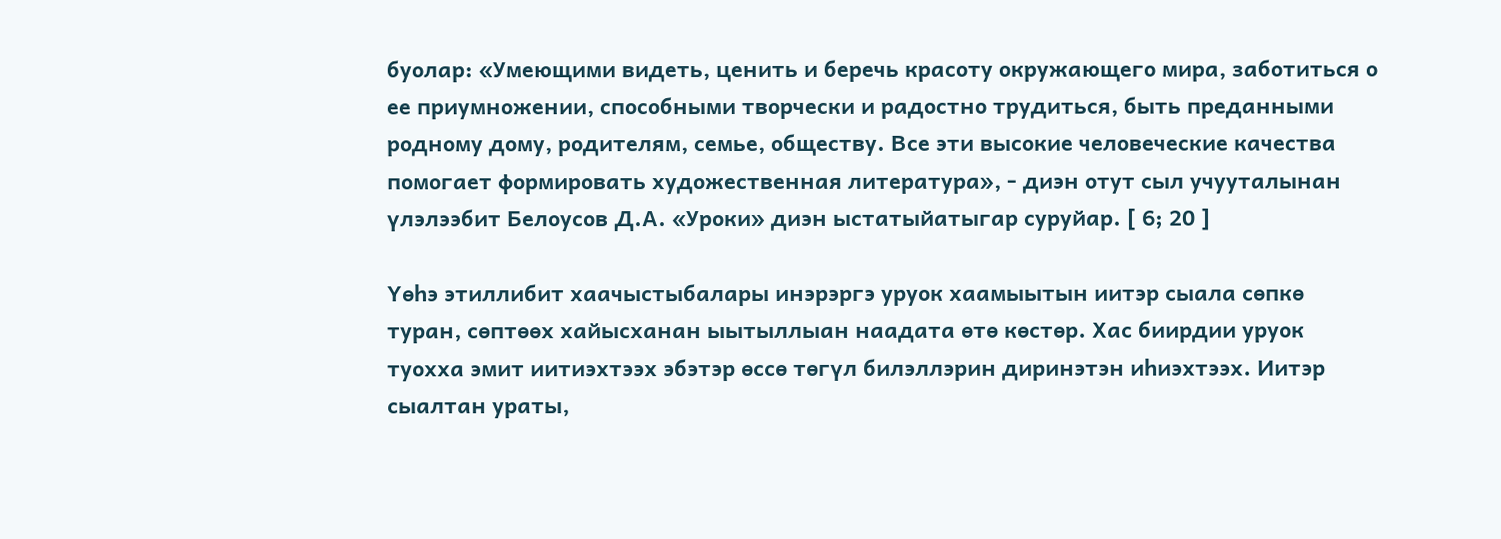буолар: «Умеющими видеть, ценить и беречь красоту окружающего мира, заботиться о ее приумножении, способными творчески и радостно трудиться, быть преданными родному дому, родителям, семье, обществу. Все эти высокие человеческие качества помогает формировать художественная литература», - диэн отут сыл учууталынан үлэлээбит Белоусов Д.А. «Уроки» диэн ыстатыйатыгар суруйар. [ 6; 20 ]

Үөһэ этиллибит хаачыстыбалары инэрэргэ уруок хаамыытын иитэр сыала сөпкө туран, сөптөөх хайысханан ыытыллыан наадата өтө көстөр. Хас биирдии уруок туохха эмит иитиэхтээх эбэтэр өссө төгүл билэллэрин диринэтэн иһиэхтээх. Иитэр сыалтан ураты,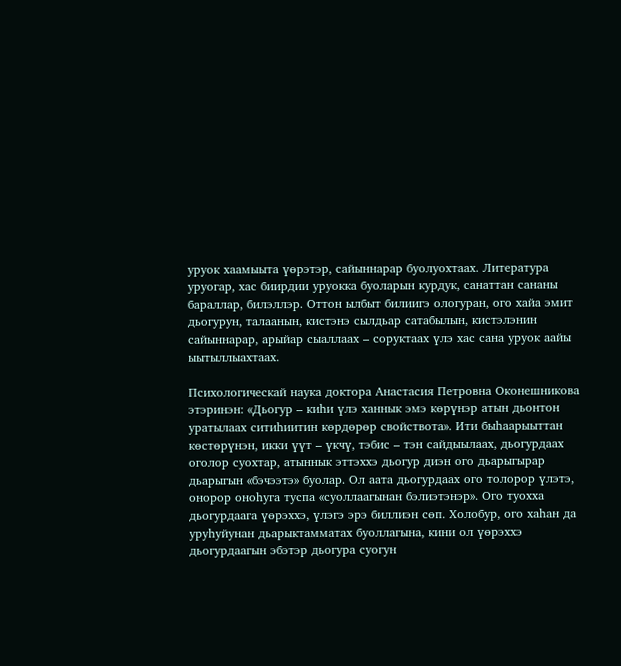уруок хаамыыта үөрэтэр, сайыннарар буолуохтаах. Литература уруогар, хас биирдии уруокка буоларын курдук, санаттан сананы бараллар, билэллэр. Оттон ылбыт билиигэ ологуран, ого хайа эмит дьогурун, талаанын, кистэнэ сылдьар сатабылын, кистэлэнин сайыннарар, арыйар сыаллаах – соруктаах үлэ хас сана уруок аайы ыытыллыахтаах.

Психологическай наука доктора Анастасия Петровна Оконешникова этэринэн: «Дьогур – киһи үлэ ханнык эмэ көрүнэр атын дьонтон уратылаах ситиһиитин көрдөрөр свойствота». Ити быһаарыыттан көстөрүнэн, икки үүт – үкчү, тэбис – тэн сайдыылаах, дьогурдаах оголор суохтар, атыннык эттэххэ дьогур диэн ого дьарыгырар дьарыгын «бэчээтэ» буолар. Ол аата дьогурдаах ого толорор үлэтэ, онорор оноһуга туспа «суоллаагынан бэлиэтэнэр». Ого туохха дьогурдаага үөрэххэ, үлэгэ эрэ биллиэн сөп. Холобур, ого хаһан да уруһуйунан дьарыктамматах буоллагына, кини ол үөрэххэ дьогурдаагын эбэтэр дьогура суогун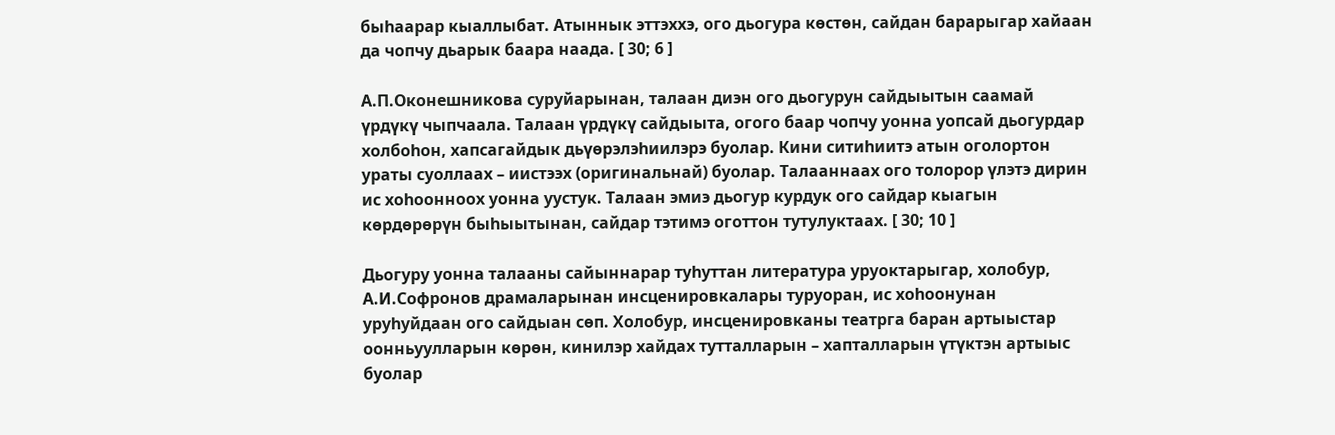быһаарар кыаллыбат. Атыннык эттэххэ, ого дьогура көстөн, сайдан барарыгар хайаан да чопчу дьарык баара наада. [ 30; 6 ]

А.П.Оконешникова суруйарынан, талаан диэн ого дьогурун сайдыытын саамай үрдүкү чыпчаала. Талаан үрдүкү сайдыыта, огого баар чопчу уонна уопсай дьогурдар холбоһон, хапсагайдык дьүөрэлэһиилэрэ буолар. Кини ситиһиитэ атын оголортон ураты суоллаах – иистээх (оригинальнай) буолар. Талааннаах ого толорор үлэтэ дирин ис хоһоонноох уонна уустук. Талаан эмиэ дьогур курдук ого сайдар кыагын көрдөрөрүн быһыытынан, сайдар тэтимэ оготтон тутулуктаах. [ 30; 10 ]

Дьогуру уонна талааны сайыннарар туһуттан литература уруоктарыгар, холобур, А.И.Софронов драмаларынан инсценировкалары туруоран, ис хоһоонунан уруһуйдаан ого сайдыан сөп. Холобур, инсценировканы театрга баран артыыстар оонньуулларын көрөн, кинилэр хайдах тутталларын – хапталларын үтүктэн артыыс буолар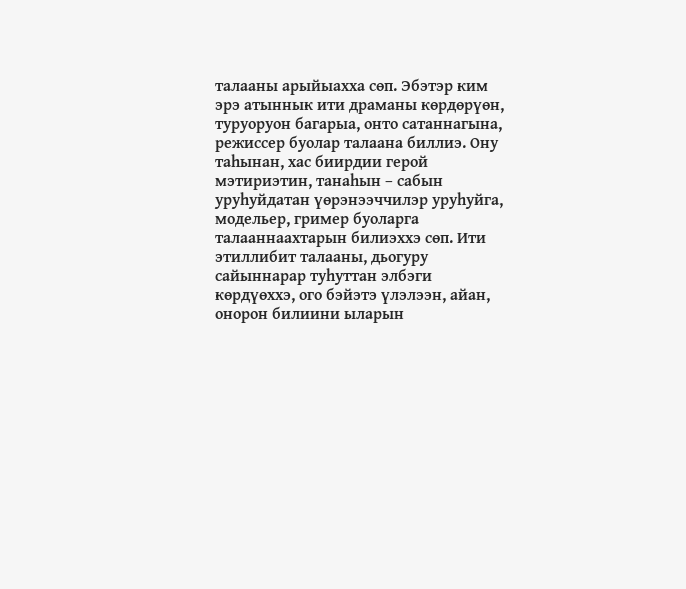талааны арыйыахха сөп. Эбэтэр ким эрэ атыннык ити драманы көрдөрүөн, туруоруон багарыа, онто сатаннагына, режиссер буолар талаана биллиэ. Ону таһынан, хас биирдии герой мэтириэтин, танаһын – сабын уруһуйдатан үөрэнээччилэр уруһуйга, модельер, гример буоларга талааннаахтарын билиэххэ сөп. Ити этиллибит талааны, дьогуру сайыннарар туһуттан элбэги көрдүөххэ, ого бэйэтэ үлэлээн, айан, онорон билиини ыларын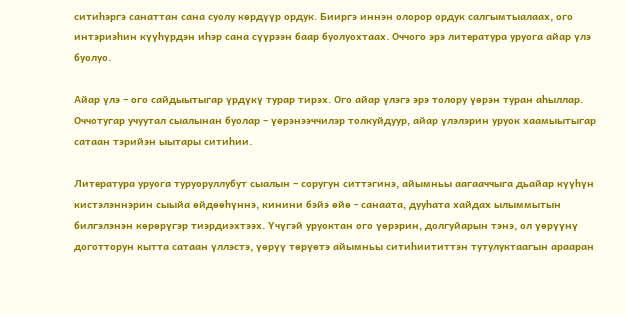ситиһэргэ санаттан сана суолу көрдүүр ордук. Бииргэ иннэн олорор ордук салгымтыалаах, ого интэриэһин күүһүрдэн иһэр сана сүүрээн баар буолуохтаах. Оччого эрэ литература уруога айар үлэ буолуо.

Айар үлэ – ого сайдыытыгар үрдүкү турар тирэх. Ого айар үлэгэ эрэ толору үөрэн туран аһыллар. Оччотугар учуутал сыалынан буолар – үөрэнээччилэр толкуйдуур, айар үлэлэрин уруок хаамыытыгар сатаан тэрийэн ыытары ситиһии.

Литература уруога туруоруллубут сыалын – соругун ситтэгинэ, айымньы аагааччыга дьайар күүһүн кистэлэннэрин сыыйа өйдөөһүннэ, кинини бэйэ өйө - санаата, дууһата хайдах ылыммытын билгэлэнэн көрөрүгэр тиэрдиэхтээх. Үчүгэй уруоктан ого үөрэрин, долгуйарын тэнэ, ол үөрүүнү доготторун кытта сатаан үллэстэ, үөрүү төрүөтэ айымньы ситиһиититтэн тутулуктаагын арааран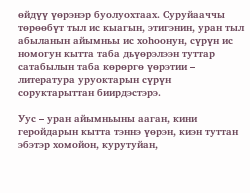өйдүү үөрэнэр буолуохтаах. Суруйааччы төрөөбүт тыл ис кыагын, этигэнин, уран тыл абыланын айымньы ис хоһоонун, сүрүн ис номогун кытта таба дьүөрэлээн туттар сатабылын таба көрөргө үөрэтии – литература уруоктарын сүрүн соруктарыттан биирдэстэрэ.

Уус – уран айымньыны ааган, кини геройдарын кытта тэннэ үөрэн, киэн туттан эбэтэр хомойон, курутуйан,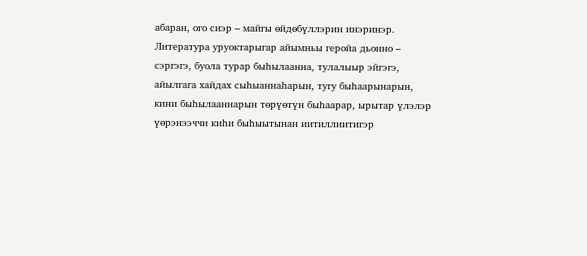абаран, ого сиэр – майгы өйдөбүллэрин инэринэр. Литература уруоктарыгар айымньы геройа дьонно – сэргэгэ, буола турар быһылаанна, тулалыыр эйгэгэ, айылгага хайдах сыһыаннаһарын, тугу быһаарынарын, кини быһылааннарын төрүөтүн быһаарар, ырытар үлэлэр үөрэнээччи киһи быһыытынан иитиллиитигэр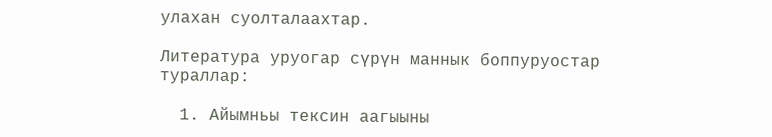улахан суолталаахтар.

Литература уруогар сүрүн маннык боппуруостар тураллар:

  1. Айымньы тексин аагыыны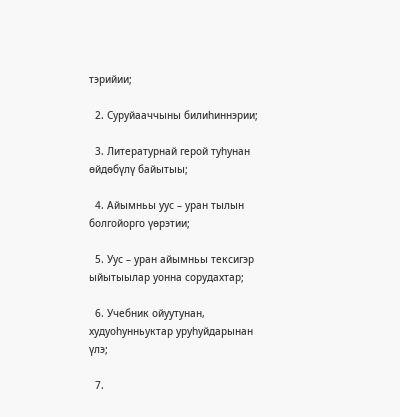тэрийии;

  2. Суруйааччыны билиһиннэрии;

  3. Литературнай герой туһунан өйдөбүлү байытыы;

  4. Айымньы уус – уран тылын болгойорго үөрэтии;

  5. Уус – уран айымньы тексигэр ыйытыылар уонна сорудахтар;

  6. Учебник ойуутунан, худуоһунньуктар уруһуйдарынан үлэ;

  7.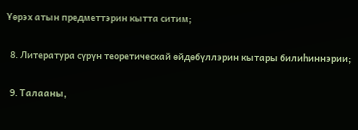Үөрэх атын предметтэрин кытта ситим;

  8. Литература сүрүн теоретическай өйдөбүллэрин кытары билиһиннэрии;

  9. Талааны,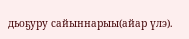дьоҕуру сайыннарыы(айар үлэ).